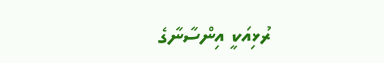ރުޅިއަކީ އިންސާނާގެ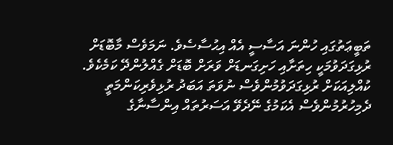ތަބީޢަތުގައި ހުންނަ އަސާސީ އެއް އިޙުސާސެވެ. ނަމަވެސް މާބޮޑަށް ރުޅިގަދަވުމަކީ ހިތަށާއި ހަށިގަނޑަށް ވަރަށް ބޮޑަށް ގެއްލުންދޭ ކަމެކެވެ. ކުއްލިއަކަށް ރުޅިގަދަވުމުންވެސް ނުވަތަ އަބަދު ރުޅިވެރިކަންމަތީ ދެމިހުރުމުންވެސް އެކަމުގެ ނޭދެވޭ އަސަރުތައް އިންސާނާގެ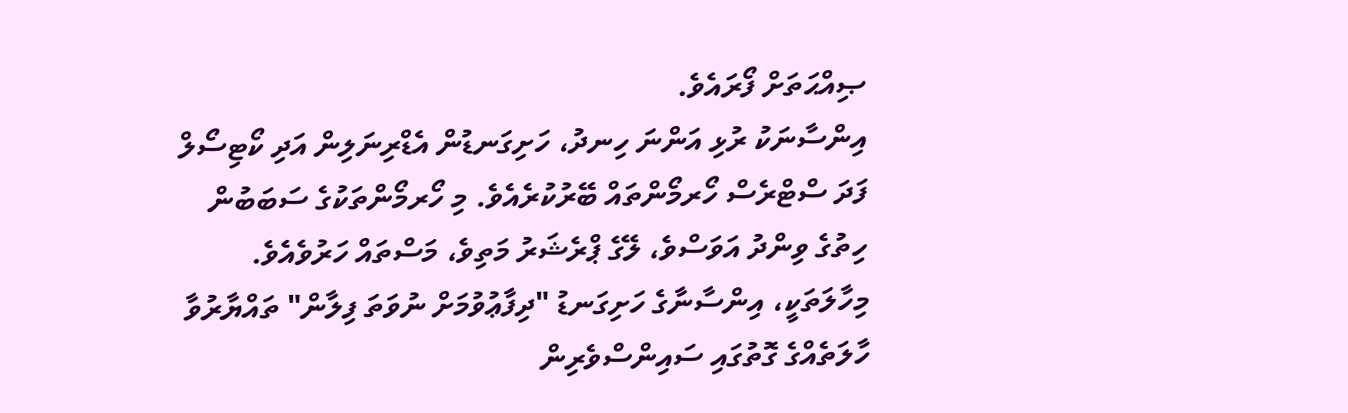ޞިއްޙަތަށް ފޯރައެވެ.
އިންސާނަކު ރުޅި އަންނަ ހިނދު، ހަށިގަނޑުން އެޑްރިނަލިން އަދި ކޯޓިސޯލް ފަދަ ސްޓްރެސް ހޯރމޯންތައް ބޭރުކުރެއެވެ. މި ހޯރމޯންތަކުގެ ސަބަބުން ހިތުގެ ވިންދު އަވަސްވެ، ލޭގެ ޕްރެޝަރު މަތިވެ، މަސްތައް ހަރުވެއެވެ. މިހާލަތަކީ، އިންސާނާގެ ހަށިގަނޑު "ދިފާޢުވުމަށް ނުވަތަ ފިލާން" ތައްޔާރުވާ ހާލަތެއްގެ ގޮތުގައި ސައިންސްވެރިން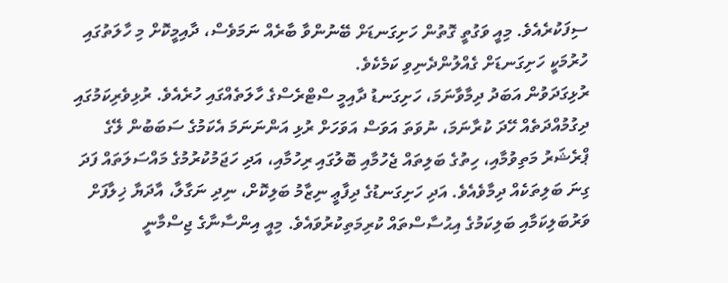ސިފަކުރެއެވެ. މިއީ ވަގުތީ ގޮތުން ހަށިގަނޑަށް ބޭނުންވާ ބާރެއް ނަމަވެސް، ދާއިމީކޮށް މި ހާލަތުގައި ހުރުމަކީ ހަށިގަނޑަށް ގެއްލުންދެނިވި ކަމެކެވެ.
ރުޅިގަދަވުން އަބަދު ދިމާވާނަމަ، ހަށިގަނޑު ދާއިމީ ސްޓްރެސްގެ ހާލަތެއްގައި ހުރެއެވެ. ރުޅިވެރިކަމުގައި ދިގުމުއްދަތެއް ހޭދަ ކުރާނަމަ، ނުވަތަ އަވަސް އަވަހަށް ރުޅި އަންނަނަމަ އެކަމުގެ ސަބަބުން ލޭގެ ޕްރެޝަރު މަތިވުމާއި، ހިތުގެ ބަލިތައް ޖެހުމާއި ބޮލުގައި ރިހުމާއި، އަދި ހަޖަމުކުރުމުގެ މައްސަލަތައް ފަދަ ގިނަ ބަލިތަކެއް ދިމާވެއެވެ. އަދި ހަށިގަނޑުގެ ދިފާޢީ ނިޒާމު ބަލިކޮށް، ނިދި ނަގާލާ، އާދަޔާ ޚިލާފަށް ވަރުބަލިކަމާއި ބަލިކަމުގެ އިޙުސާސްތައް ކުރިމަތިކުރުވައެވެ. މިއީ އިންސާނާގެ ޖިސްމާނީ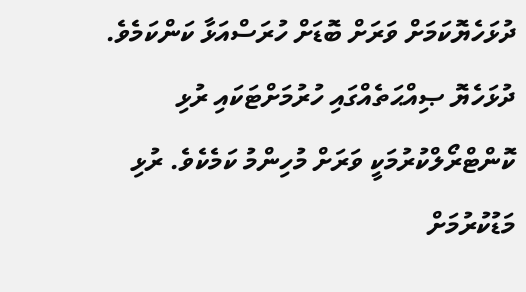ދުޅަހެޔޮކަމަށް ވަރަށް ބޮޑަށް ހުރަސްއަޅާ ކަންކަމެވެ.
ދުޅަހެޔޮ ޞިއްޙަތެއްގައި ހުރުމަށްޓަކައި ރުޅި ކޮންޓްރޯލްކުރުމަކީ ވަރަށް މުހިންމު ކަމެކެވެ. ރުޅި މަޑުކުރުމަށް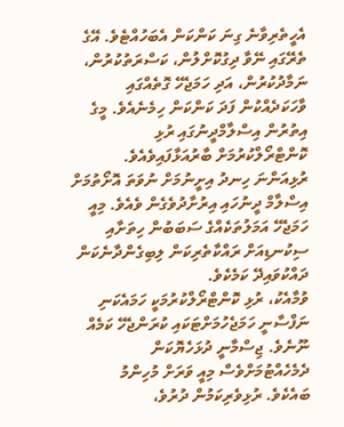އެހީތެރިވާނެ ގިނަ ކަންކަން އެބަހުއްޓެވެ. އޭގެ ތެރޭގައި ނޭވާ ދިގުކޮށްލުން، ކަސްރަތުކުރުން، ނަމާދުކުރުން، އަދި ހަމަޖެހޭ ގޮތެއްގައި ވާހަކަދެއްކުން ފަދަ ކަންކަން ހިމެނެއެވެ. މީގެ އިތުރުން އިސްލާމްދީނުގައި ރުޅި ކޮންޓްރޯލްކުރުމަށް ބާރުއަޅާފައިވެއެވެ. ރުޅިއަންނަ ހިނދު އިށީނުމަށް ނުވަތަ އޮށޯތުމަށް އިސްލާމް ދީނުހައި އިރުށާދުވެގެން ވެއެވެ. މިއީ ހަމަޖެހޭ އަމަލުތަކެއްގެ ސަބަބުން ހިތަށާއި ސިކުނޑިއަށް ރައްކާތެރިކަން ލިބިގެންދާނެކަން ދައްކުވައިދޭ ކަމެކެވެ.
ވުމާއެކު، ރުޅި ކޮންޓްރޯލްކުރުމަކީ ހަމައެކަނި ނަފްސާނީ ހަމަޖެހުމަށްޓަކައި ކުރަންޖެހޭ ކަމެއް ނޫނެވެ. ޖިސްމާނީ ދުޅަހެޔޮކަން ދެމެހެއްޓުމަށްވެސް މިއީ ވަރަށް މުހިންމު ބައެކެވެ. ރުޅިވެރިކަމުން ދުރުވެ،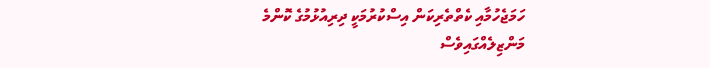ހަމަޖެހުމާއި ކެތްތެރިކަން އިސްކުރުމަކީ ދިރިއުޅުމުގެ ކޮންމެ މަންޒިލެއްގައިވެސް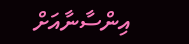އިންސާނާއަށް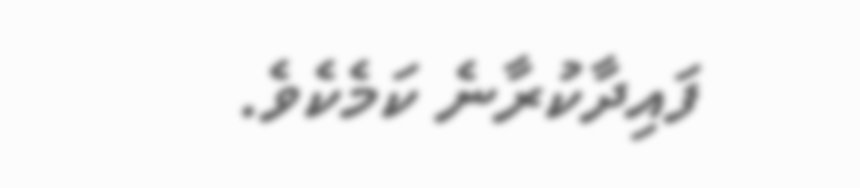ފައިދާކުރާނެ ކަމެކެވެ.